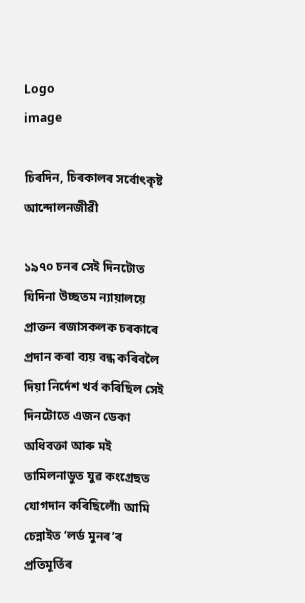Logo
image

চিৰদিন, চিৰকালৰ সৰ্বোৎকৃষ্ট আন্দোলনজীৱী

১৯৭০ চনৰ সেই দিনটোত যিদিনা উচ্ছতম ন্যায়ালয়ে প্ৰাক্তন ৰজাসকলক চৰকাৰে প্ৰদান কৰা ব্যয় বন্ধ কৰিবলৈ দিয়া নিৰ্দেশ খৰ্ব কৰিছিল সেই দিনটোতে এজন ডেকা অধিবক্তা আৰু মই তামিলনাডুত যুৱ কংগ্ৰেছত যোগদান কৰিছিলোঁ৷ আমি চেন্নাইত ‘লৰ্ড মুনৰ’ৰ প্ৰতিমূৰ্তিৰ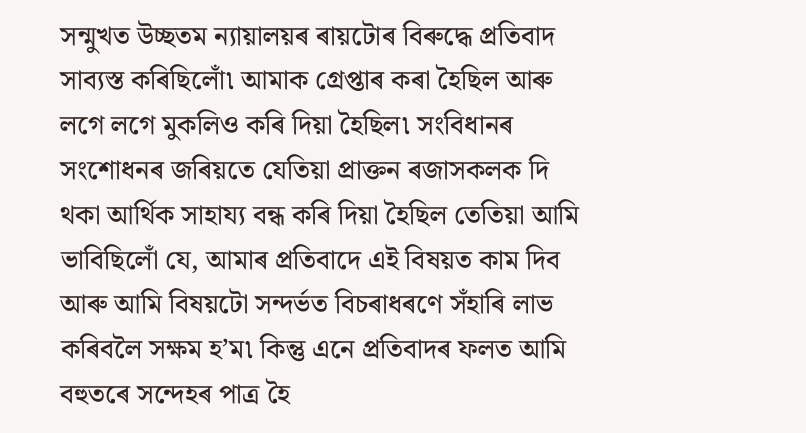সন্মুখত উচ্ছতম ন্যায়ালয়ৰ ৰায়টোৰ বিৰুদ্ধে প্ৰতিবাদ সাব্যস্ত কৰিছিলোঁ৷ আমাক গ্ৰেপ্তাৰ কৰা হৈছিল আৰু লগে লগে মুকলিও কৰি দিয়া হৈছিল৷ সংবিধানৰ সংশোধনৰ জৰিয়তে যেতিয়া প্ৰাক্তন ৰজাসকলক দি থকা আৰ্থিক সাহায্য বন্ধ কৰি দিয়া হৈছিল তেতিয়া আমি ভাবিছিলোঁ যে, আমাৰ প্ৰতিবাদে এই বিষয়ত কাম দিব আৰু আমি বিষয়টো সন্দৰ্ভত বিচৰাধৰণে সঁহাৰি লাভ কৰিবলৈ সক্ষম হ’ম৷ কিন্তু এনে প্ৰতিবাদৰ ফলত আমি বহুতৰে সন্দেহৰ পাত্ৰ হৈ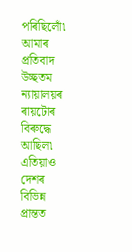পৰিছিলোঁ৷ আমাৰ প্ৰতিবাদ উচ্ছতম ন্যায়ালয়ৰ ৰায়টোৰ বিৰুদ্ধে আছিল৷ এতিয়াও দেশৰ বিভিন্ন প্ৰান্তত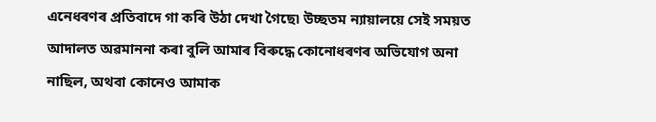এনেধৰণৰ প্ৰতিবাদে গা কৰি উঠা দেখা গৈছে৷ উচ্ছতম ন্যায়ালয়ে সেই সময়ত আদালত অৱমাননা কৰা বুলি আমাৰ বিৰুদ্ধে কোনোধৰণৰ অভিযোগ অনা নাছিল, অথবা কোনেও আমাক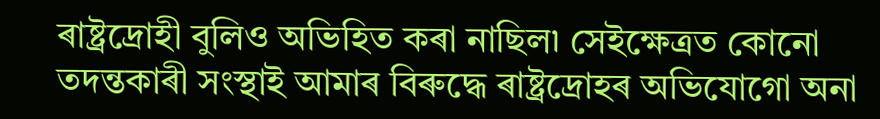ৰাষ্ট্ৰদ্ৰোহী বুলিও অভিহিত কৰা নাছিল৷ সেইক্ষেত্ৰত কোনো তদন্তকাৰী সংস্থাই আমাৰ বিৰুদ্ধে ৰাষ্ট্ৰদ্ৰোহৰ অভিযোগো অনা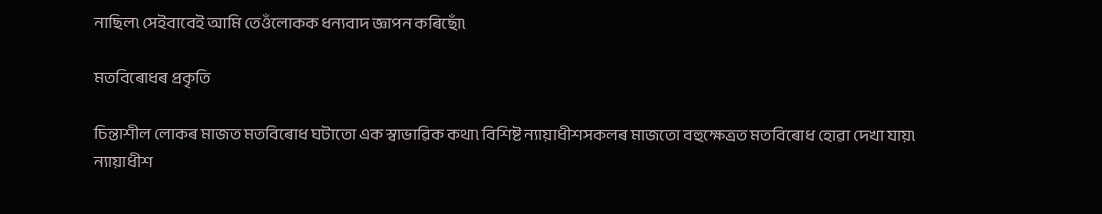নাছিল৷ সেইবাবেই আমি তেওঁলোকক ধন্যবাদ জ্ঞাপন কৰিছোঁ৷

মতবিৰোধৰ প্ৰকৃতি

চিন্তাশীল লোকৰ মাজত মতবিৰোধ ঘটাতো এক স্বাভাৱিক কথা৷ বিশিষ্ট ন্যায়াধীশসকলৰ মাজতো বহুক্ষেত্ৰত মতবিৰোধ হোৱা দেখা যায়৷ ন্যায়াধীশ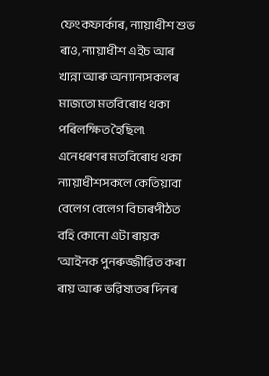ফেংকফাৰ্কাৰ, ন্যায়াধীশ শুভ ৰাও, ন্যায়াধীশ এইচ আৰ খান্না আৰু অন্যান্যসকলৰ মাজতো মতবিৰোধ থকা পৰিলক্ষিত হৈছিল৷ এনেধৰণৰ মতবিৰোধ থকা ন্যায়াধীশসকলে কেতিয়াবা বেলেগ বেলেগ বিচাৰপীঠত বহি কোনো এটা ৰায়ক ‘আইনক পুনৰুজ্জীৱিত কৰা ৰায় আৰু ভৱিষ্যতৰ দিনৰ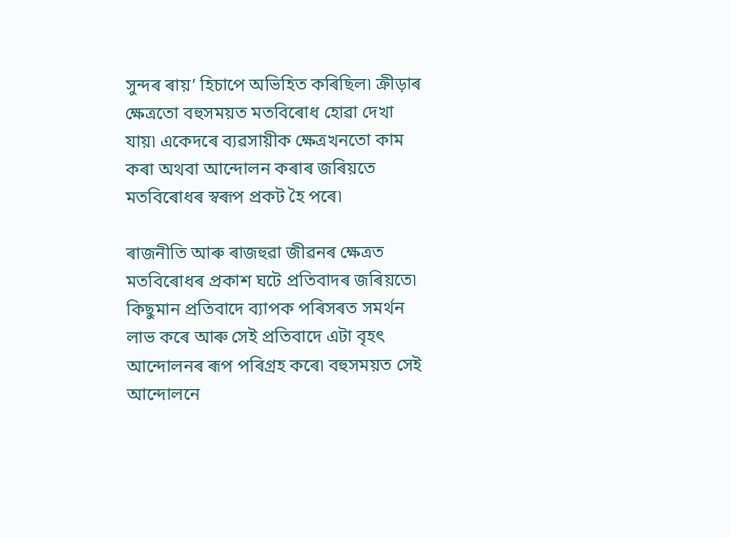সুন্দৰ ৰায়’ হিচাপে অভিহিত কৰিছিল৷ ক্ৰীড়াৰ ক্ষেত্ৰতো বহুসময়ত মতবিৰোধ হোৱা দেখা যায়৷ একেদৰে ব্যৱসায়ীক ক্ষেত্ৰখনতো কাম কৰা অথবা আন্দোলন কৰাৰ জৰিয়তে মতবিৰোধৰ স্বৰূপ প্ৰকট হৈ পৰে৷

ৰাজনীতি আৰু ৰাজহুৱা জীৱনৰ ক্ষেত্ৰত মতবিৰোধৰ প্ৰকাশ ঘটে প্ৰতিবাদৰ জৰিয়তে৷ কিছুমান প্ৰতিবাদে ব্যাপক পৰিসৰত সমৰ্থন লাভ কৰে আৰু সেই প্ৰতিবাদে এটা বৃহৎ আন্দোলনৰ ৰূপ পৰিগ্ৰহ কৰে৷ বহুসময়ত সেই আন্দোলনে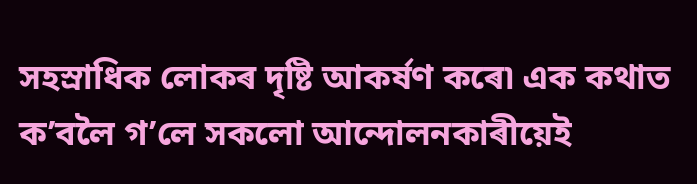সহস্ৰাধিক লোকৰ দৃষ্টি আকৰ্ষণ কৰে৷ এক কথাত ক’বলৈ গ’লে সকলো আন্দোলনকাৰীয়েই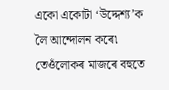একো একোটা ‘উদ্দেশ্য’ক লৈ আন্দোলন কৰে৷ তেওঁলোকৰ মাজৰে বহুতে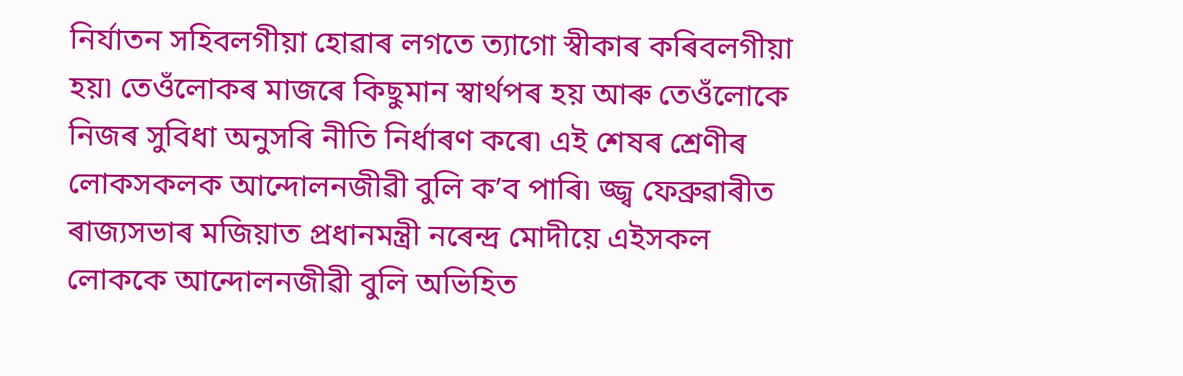নিৰ্যাতন সহিবলগীয়া হোৱাৰ লগতে ত্যাগো স্বীকাৰ কৰিবলগীয়া হয়৷ তেওঁলোকৰ মাজৰে কিছুমান স্বাৰ্থপৰ হয় আৰু তেওঁলোকে নিজৰ সুবিধা অনুসৰি নীতি নিৰ্ধাৰণ কৰে৷ এই শেষৰ শ্ৰেণীৰ লোকসকলক আন্দোলনজীৱী বুলি ক’ব পাৰি৷ জ্জ্ব ফেব্ৰুৱাৰীত ৰাজ্যসভাৰ মজিয়াত প্ৰধানমন্ত্ৰী নৰেন্দ্ৰ মোদীয়ে এইসকল লোককে আন্দোলনজীৱী বুলি অভিহিত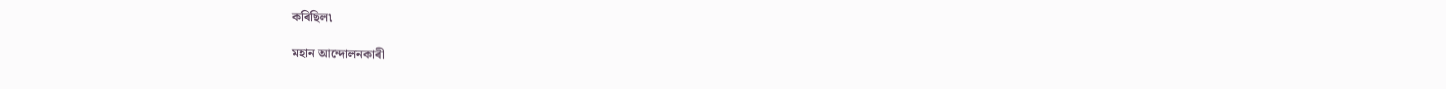কৰিছিল৷

মহান আন্দোলনকাৰী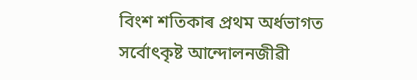বিংশ শতিকাৰ প্ৰথম অৰ্ধভাগত সৰ্বোৎকৃষ্ট আন্দোলনজীৱী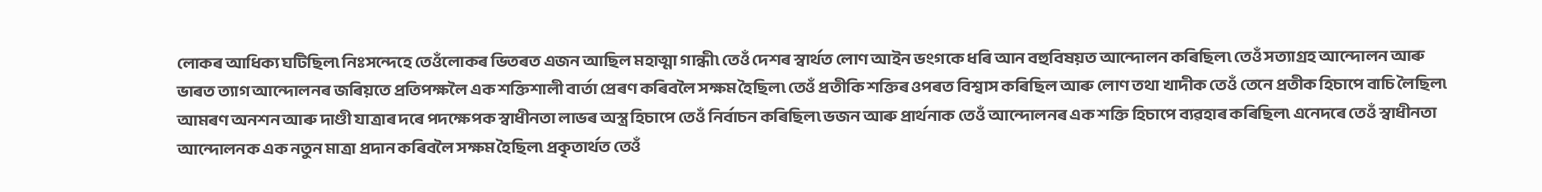লোকৰ আধিক্য ঘটিছিল৷ নিঃসন্দেহে তেওঁলোকৰ ভিতৰত এজন আছিল মহাত্মা গান্ধী৷ তেওঁ দেশৰ স্বাৰ্থত লোণ আইন ভংগকে ধৰি আন বহুবিষয়ত আন্দোলন কৰিছিল৷ তেওঁ সত্যাগ্ৰহ আন্দোলন আৰু ভাৰত ত্যাগ আন্দোলনৰ জৰিয়তে প্ৰতিপক্ষলৈ এক শক্তিশালী বাৰ্তা প্ৰেৰণ কৰিবলৈ সক্ষম হৈছিল৷ তেওঁ প্ৰতীকি শক্তিৰ ওপৰত বিশ্বাস কৰিছিল আৰু লোণ তথা খাদীক তেওঁ তেনে প্ৰতীক হিচাপে বাচি লৈছিল৷ আমৰণ অনশন আৰু দাণ্ডী যাত্ৰাৰ দৰে পদক্ষেপক স্বাধীনতা লাভৰ অস্ত্ৰ হিচাপে তেওঁ নিৰ্বাচন কৰিছিল৷ ভজন আৰু প্ৰাৰ্থনাক তেওঁ আন্দোলনৰ এক শক্তি হিচাপে ব্যৱহাৰ কৰিছিল৷ এনেদৰে তেওঁ স্বাধীনতা আন্দোলনক এক নতুন মাত্ৰা প্ৰদান কৰিবলৈ সক্ষম হৈছিল৷ প্ৰকৃতাৰ্থত তেওঁ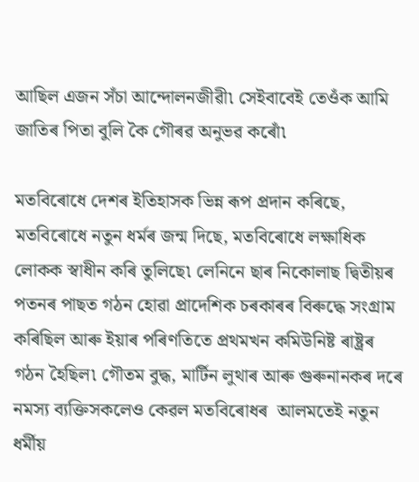আছিল এজন সঁচা আন্দোলনজীৱী৷ সেইবাবেই তেওঁক আমি জাতিৰ পিতা বুলি কৈ গৌৰৱ অনুভৱ কৰোঁ৷

মতবিৰোধে দেশৰ ইতিহাসক ভিন্ন ৰূপ প্ৰদান কৰিছে, মতবিৰোধে নতুন ধৰ্মৰ জন্ম দিছে, মতবিৰোধে লক্ষাধিক লোকক স্বাধীন কৰি তুলিছে৷ লেনিনে ছাৰ নিকোলাছ দ্বিতীয়ৰ পতনৰ পাছত গঠন হোৱা প্ৰাদেশিক চৰকাৰৰ বিৰুদ্ধে সংগ্ৰাম কৰিছিল আৰু ইয়াৰ পৰিণতিতে প্ৰথমখন কমিউনিষ্ট ৰাষ্ট্ৰৰ গঠন হৈছিল৷ গৌতম বুদ্ধ, মাৰ্টিন লুথাৰ আৰু গুৰুনানকৰ দৰে নমস্য ব্যক্তিসকলেও কেৱল মতবিৰোধৰ  আলমতেই নতুন ধৰ্মীয়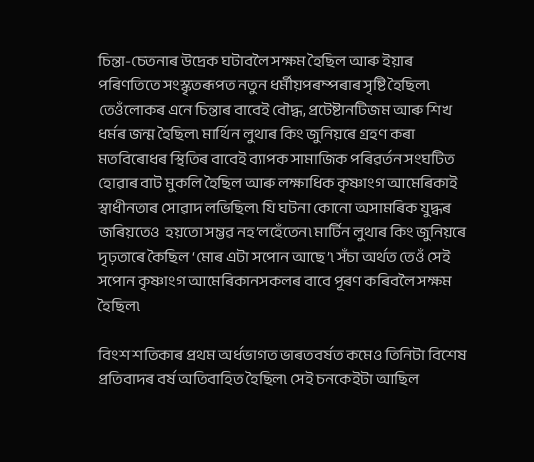চিন্তা-চেতনাৰ উদ্ৰেক ঘটাবলৈ সক্ষম হৈছিল আৰু ইয়াৰ পৰিণতিতে সংস্কৃতৰূপত নতুন ধৰ্মীয়পৰম্পৰাৰ সৃষ্টি হৈছিল৷ তেওঁলোকৰ এনে চিন্তাৰ বাবেই বৌদ্ধ, প্ৰটেষ্টানটিজম আৰু শিখ ধৰ্মৰ জন্ম হৈছিল৷ মাৰ্থিন লুথাৰ কিং জুনিয়ৰে গ্ৰহণ কৰা মতবিৰোধৰ স্থিতিৰ বাবেই ব্যাপক সামাজিক পৰিৱৰ্তন সংঘটিত হোৱাৰ বাট মুকলি হৈছিল আৰু লক্ষাধিক কৃষ্ণাংগ আমেৰিকাই স্বাধীনতাৰ সোৱাদ লভিছিল৷ যি ঘটনা কোনো অসামৰিক যুদ্ধৰ জৰিয়তেও  হয়তো সম্ভৱ নহ’লহেঁতেন৷ মাৰ্টিন লুথাৰ কিং জুনিয়ৰে দৃঢ়তাৰে কৈছিল ‘মোৰ এটা সপোন আছে’৷ সঁচা অৰ্থত তেওঁ সেই সপোন কৃষ্ণাংগ আমেৰিকানসকলৰ বাবে পূৰণ কৰিবলৈ সক্ষম হৈছিল৷

বিংশ শতিকাৰ প্ৰথম অৰ্ধভাগত ভাৰতবৰ্ষত কমেও তিনিটা বিশেষ প্ৰতিবাদৰ বৰ্ষ অতিবাহিত হৈছিল৷ সেই চনকেইটা আছিল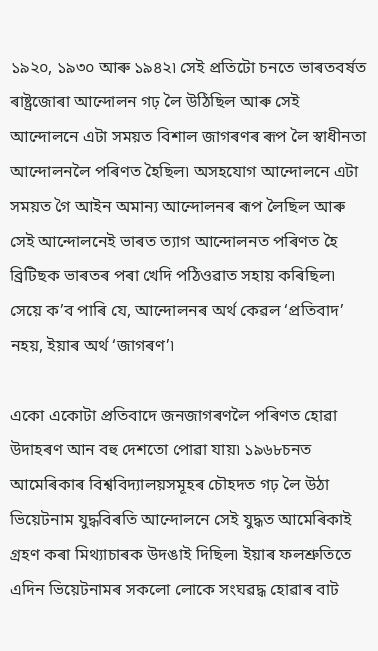১৯২০, ১৯৩০ আৰু ১৯৪২৷ সেই প্ৰতিটো চনতে ভাৰতবৰ্ষত ৰাষ্ট্ৰজোৰা আন্দোলন গঢ় লৈ উঠিছিল আৰু সেই আন্দোলনে এটা সময়ত বিশাল জাগৰণৰ ৰূপ লৈ স্বাধীনতা আন্দোলনলৈ পৰিণত হৈছিল৷ অসহযোগ আন্দোলনে এটা সময়ত গৈ আইন অমান্য আন্দোলনৰ ৰূপ লৈছিল আৰু সেই আন্দোলনেই ভাৰত ত্যাগ আন্দোলনত পৰিণত হৈ ব্ৰিটিছক ভাৰতৰ পৰা খেদি পঠিওৱাত সহায় কৰিছিল৷ সেয়ে ক’ব পাৰি যে, আন্দোলনৰ অৰ্থ কেৱল ‘প্ৰতিবাদ’ নহয়, ইয়াৰ অৰ্থ ‘জাগৰণ’৷

একো একোটা প্ৰতিবাদে জনজাগৰণলৈ পৰিণত হোৱা উদাহৰণ আন বহু দেশতো পোৱা যায়৷ ১৯৬৮চনত আমেৰিকাৰ বিশ্ববিদ্যালয়সমূহৰ চৌহদত গঢ় লৈ উঠা ভিয়েটনাম যুদ্ধবিৰতি আন্দোলনে সেই যুদ্ধত আমেৰিকাই গ্ৰহণ কৰা মিথ্যাচাৰক উদঙাই দিছিল৷ ইয়াৰ ফলশ্ৰুতিতে এদিন ভিয়েটনামৰ সকলো লোকে সংঘৱদ্ধ হোৱাৰ বাট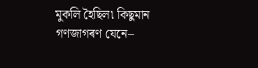মুকলি হৈছিল৷ কিছুমান গণজাগৰণ যেনে–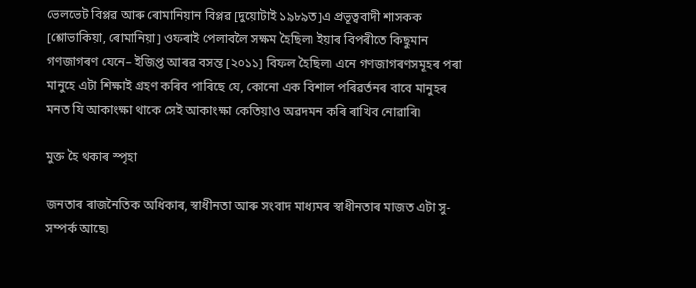ভেলভেট বিপ্লৱ আৰু ৰোমানিয়ান বিপ্লৱ [দুয়োটাই ১৯৮৯ত]এ প্ৰভূত্ববাদী শাসকক [শ্লোভাকিয়া, ৰোমানিয়া] ওফৰাই পেলাবলৈ সক্ষম হৈছিল৷ ইয়াৰ বিপৰীতে কিছুমান গণজাগৰণ যেনে– ইজিপ্ত আৰৱ বসন্ত [২০১১] বিফল হৈছিল৷ এনে গণজাগৰণসমূহৰ পৰা মানুহে এটা শিক্ষাই গ্ৰহণ কৰিব পাৰিছে যে, কোনো এক বিশাল পৰিৱৰ্তনৰ বাবে মানুহৰ মনত যি আকাংক্ষা থাকে সেই আকাংক্ষা কেতিয়াও অৱদমন কৰি ৰাখিব নোৱাৰি৷

মুক্ত হৈ থকাৰ স্পৃহা

জনতাৰ ৰাজনৈতিক অধিকাৰ, স্বাধীনতা আৰু সংবাদ মাধ্যমৰ স্বাধীনতাৰ মাজত এটা সু-সম্পৰ্ক আছে৷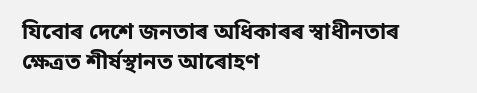যিবোৰ দেশে জনতাৰ অধিকাৰৰ স্বাধীনতাৰ ক্ষেত্ৰত শীৰ্ষস্থানত আৰোহণ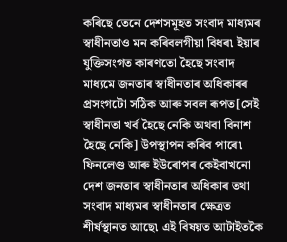কৰিছে তেনে দেশসমূহত সংবাদ মাধ্যমৰ স্বাধীনতাও মন কৰিবলগীয়া বিধৰ৷ ইয়াৰ যুক্তিসংগত কাৰণতো হৈছে সংবাদ মাধ্যমে জনতাৰ স্বাধীনতাৰ অধিকাৰৰ প্ৰসংগটো সঠিক আৰু সবল ৰূপত[সেই স্বাধীনতা খৰ্ব হৈছে নেকি অথবা বিনাশ হৈছে নেকি] উপস্থাপন কৰিব পাৰে৷ ফিনলেণ্ড আৰু ইউৰোপৰ কেইবাখনো দেশ জনতাৰ স্বাধীনতাৰ অধিকাৰ তথা সংবাদ মাধ্যমৰ স্বাধীনতাৰ ক্ষেত্ৰত শীৰ্ষস্থানত আছে৷ এই বিষয়ত আটাইতকৈ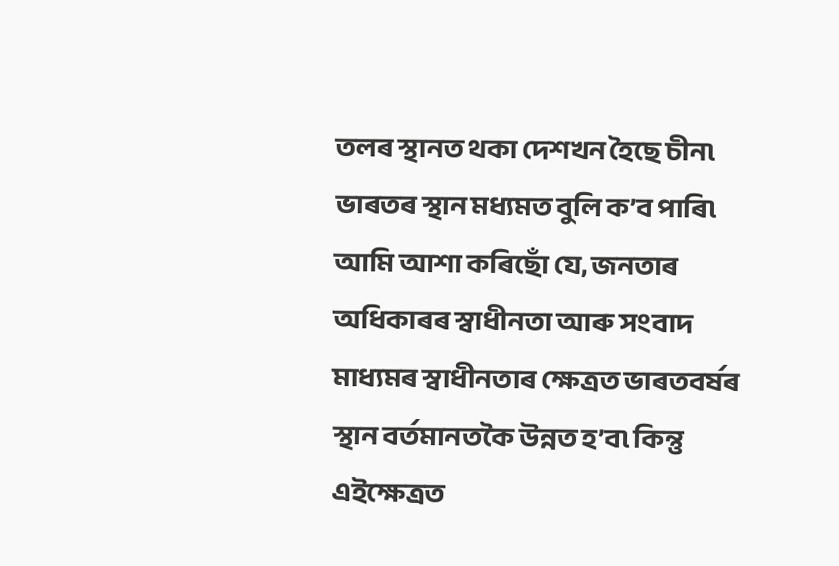তলৰ স্থানত থকা দেশখন হৈছে চীন৷ ভাৰতৰ স্থান মধ্যমত বুলি ক’ব পাৰি৷ আমি আশা কৰিছোঁ যে, জনতাৰ অধিকাৰৰ স্বাধীনতা আৰু সংবাদ মাধ্যমৰ স্বাধীনতাৰ ক্ষেত্ৰত ভাৰতবৰ্ষৰ স্থান বৰ্তমানতকৈ উন্নত হ’ব৷ কিন্তু এইক্ষেত্ৰত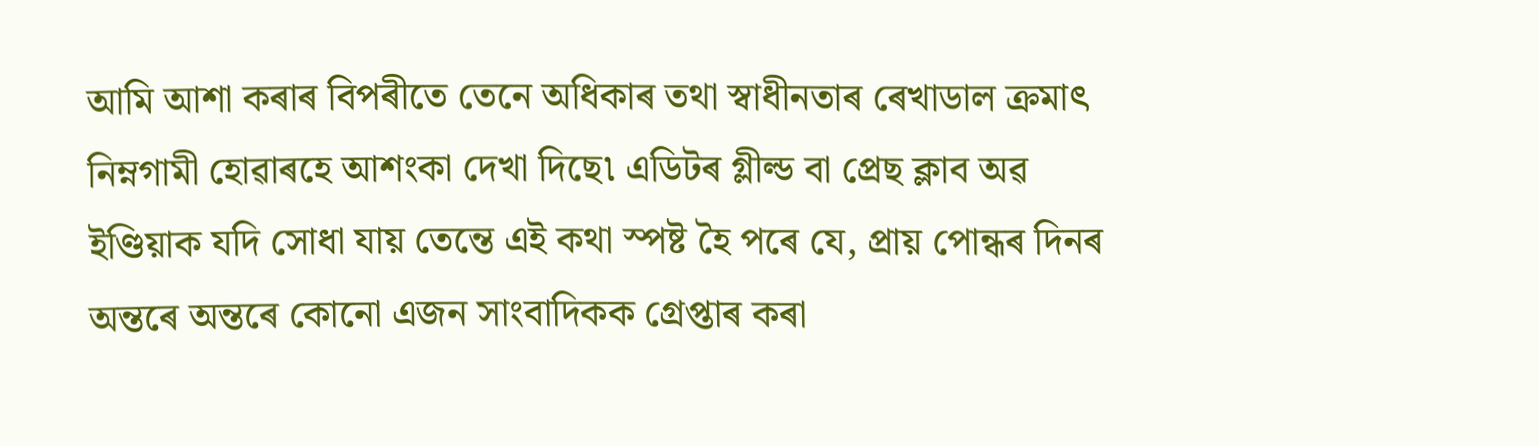আমি আশা কৰাৰ বিপৰীতে তেনে অধিকাৰ তথা স্বাধীনতাৰ ৰেখাডাল ক্ৰমাৎ নিম্নগামী হোৱাৰহে আশংকা দেখা দিছে৷ এডিটৰ গ্লীল্ড বা প্ৰেছ ক্লাব অৱ ইণ্ডিয়াক যদি সোধা যায় তেন্তে এই কথা স্পষ্ট হৈ পৰে যে, প্ৰায় পোন্ধৰ দিনৰ অন্তৰে অন্তৰে কোনো এজন সাংবাদিকক গ্ৰেপ্তাৰ কৰা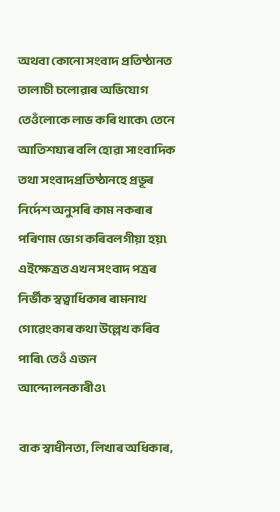অথবা কোনো সংবাদ প্ৰতিষ্ঠানত তালাচী চলোৱাৰ অভিযোগ তেওঁলোকে লাভ কৰি থাকে৷ তেনে আতিশয্যৰ বলি হোৱা সাংবাদিক তথা সংবাদপ্ৰতিষ্ঠানহে প্ৰভূৰ নিৰ্দেশ অনুসৰি কাম নকৰাৰ পৰিণাম ভোগ কৰিবলগীয়া হয়৷ এইক্ষেত্ৰত এখন সংবাদ পত্ৰৰ নিৰ্ভীক স্বত্বাধিকাৰ ৰামনাথ গোৱেংকাৰ কথা উল্লেখ কৰিব পাৰি৷ তেওঁ এজন আন্দোলনকাৰীও৷

বাক স্বাধীনতা, লিখাৰ অধিকাৰ,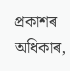প্ৰকাশৰ অধিকাৰ,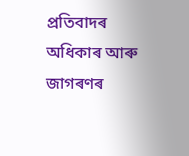প্ৰতিবাদৰ অধিকাৰ আৰু জাগৰণৰ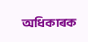অধিকাৰক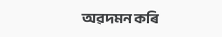অৱদমন কৰি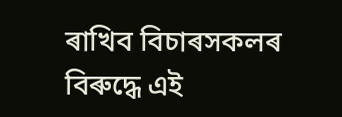ৰাখিব বিচাৰসকলৰ বিৰুদ্ধে এই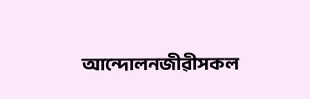আন্দোলনজীৱীসকল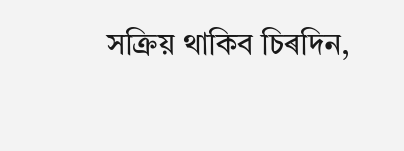সক্ৰিয় থাকিব চিৰদিন,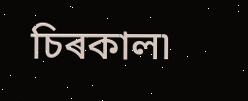চিৰকাল৷